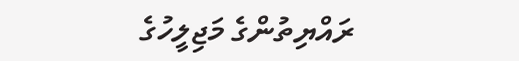ރައްޔިތުންގެ މަޖިލީހުގެ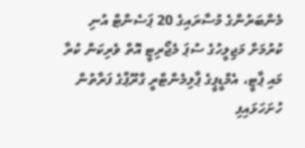މެންބަރުންގެ މުސާރައިގެ 20 ޕަސެންޓް އުނި ކުރުމަށް މަޖިލީހުގެ ސުޕަ މެޖޯރިޓީ އޮތް ވެރިކަން ކުރާ މައި ޕާޓީ، އެމްޑީޕީގެ ޕާލިމެންޓްރީ ގްރޫޕްގެ ފަރާތުން ހުށަހަޅައިފި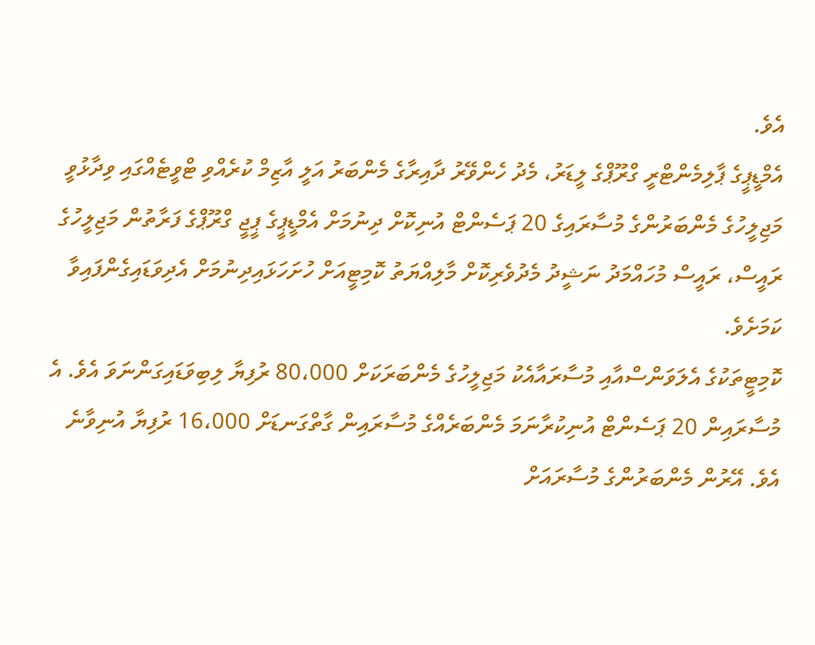އެވެ.
އެމްޑީޕީގެ ޕާލިމެންޓްރީ ގްރޫޕްގެ ލީޑަރު، މެދު ހެންވޭރު ދާއިރާގެ މެންބަރު އަލީ އާޒިމް ކުރެއްވި ޓްވީޓެއްގައި ވިދާޅުވީ މަޖިލީހުގެ މެންބަރުންގެ މުސާރައިގެ 20 ޕަސެންޓް އުނިކޮށް ދިނުމަށް އެމްޑީޕީގެ ޕީޖީ ގްރޫޕްގެ ފަރާތުން މަޖިލީހުގެ ރައީސް، ރައީސް މުހައްމަދު ނަޝީދު މެދުވެރިކޮށް މާލިއްޔަތު ކޮމިޓީއަށް ހުށަހަޅައިދިނުމަށް އެދިވަޑައިގެންފައިވާ ކަމަށެވެ.
ކޮމިޓީތަކުގެ އެލަވަންސްއާއި މުސާރައާއެކު މަޖިލީހުގެ މެންބަރަކަށް 80،000 ރުފިޔާ ލިބިވަޑައިގަންނަވަ އެވެ. އެ މުސާރައިން 20 ޕަސެންޓް އުނިކުރާނަމަ މެންބަރެއްގެ މުސާރައިން ގާތްގަނޑަށް 16،000 ރުފިޔާ އުނިވާނެ އެވެ. އޭރުން މެންބަރުންގެ މުސާރައަށް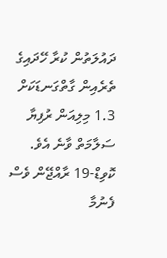ދައުލަތުން ކުރާ ހޭދައިގެ ތެރެއިން ގާތްގަނޑަކަށް 1.3 މިލިއަން ރުފިޔާ ސަލާމަތް ވާނެ އެވެ.
ކޮވިޑް-19 ރާއްޖޭން ވެސް ފެނުމާ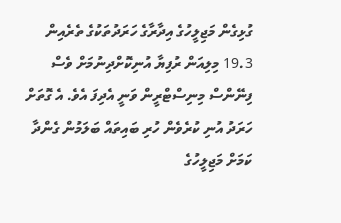ގުޅިގެން މަޖިލީހުގެ އިދާރާގެ ހަރަދުތަކުގެ ތެރެއިން 19.3 މިލިއަން ރުފިޔާ އުނިކޮށްދިނުމަށް ވެސް ފިނޭންސް މިނިސްޓްރީން ވަނީ އެދިފަ އެވެ. އެ ގޮތަށް ހަރަދު އުނި ކުރެވެން ހުރި ބައިތައް ބަލަމުން ގެންދާ ކަމަށް މަޖިލީހުގެ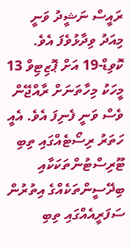ރައީސް ނަޝީދު ވަނީ މިއަދު ވިދާޅުވެފަ އެވެ.
ކޮވިޑް-19 އަށް ޕޮޒިޓިވް 13 މީހަކު މިހާތަނަށް ރާއްޖޭން ވެސް ވަނީ ފެނިފަ އެވެ. އެއީ ހަތަރު ރިސޯޓެއްގައި ތިބި ޓޫރިސްޓުންތަކަކާއި ބިދޭސީންތަކެއްގެ އިތުރުން ސަފަރީއެއްގައި ތިބި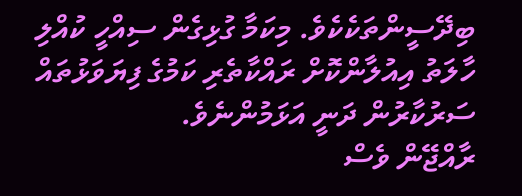ބިދޭސީންތަކެކެވެ. މިކަމާ ގުޅިގެން ސިއްހީ ކުއްލި ހާލަތު އިއުލާންކޮށް ރައްކާތެރި ކަމުގެ ފިޔަވަޅުތައް ސަރުކާރުން ދަނީ އަޅަމުންނެވެ.
ރާއްޖޭން ވެސް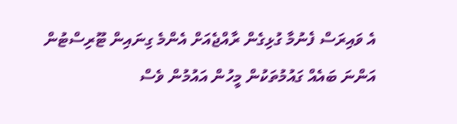އެ ވައިރަސް ފެނުމާ ގުޅިގެން ރާއްޖެއަށް އެންމެ ގިނައިން ޓޫރިސްޓުން އަންނަ ބައެއް ގައުމުތަކުން މީހުން އައުމުން ވެސް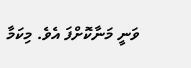ވަނީ މަނާކޮށްފަ އެވެ. މިކަމާ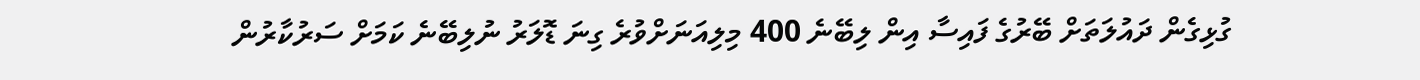ގުޅިގެން ދައުލަތަށް ބޭރުގެ ފައިސާ އިން ލިބޭނެ 400 މިލިއަނަށްވުރެ ގިނަ ޑޮލަރު ނުލިބޭނެ ކަމަށް ސަރުކާރުން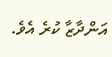އަންދާޒާ ކުރެ އެވެ.